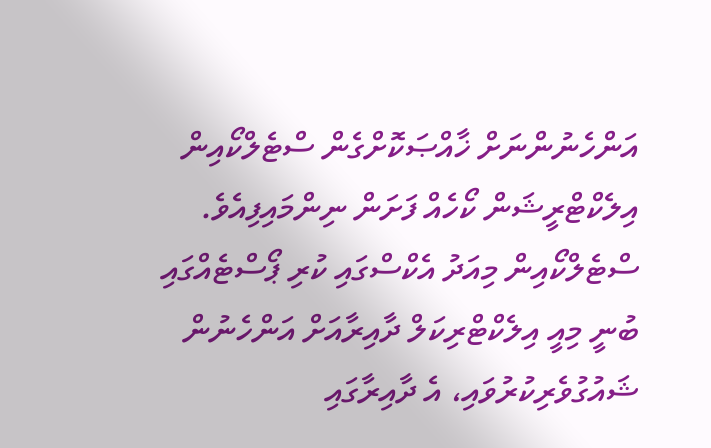އަންހެނުންނަށް ޚާއްޞަކޮށްގެން ސްޓެލްކޯއިން އިލެކްޓްރީޝަން ކޯހެއް ފަށަން ނިންމައިފިއެވެ.
ސްޓެލްކޯއިން މިއަދު އެކްސްގައި ކުރި ޕޯސްޓެއްގައި ބުނީ މިއީ އިލެކްޓްރިކަލް ދާއިރާއަށް އަންހެނުން ޝައުގުވެރިކުރުވައި، އެ ދާއިރާގައި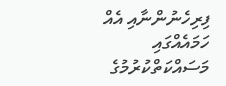ފިރިހެނުންނާއި އެއް ހަމައެއްގައި މަސައްކަތްކުރުމުގެ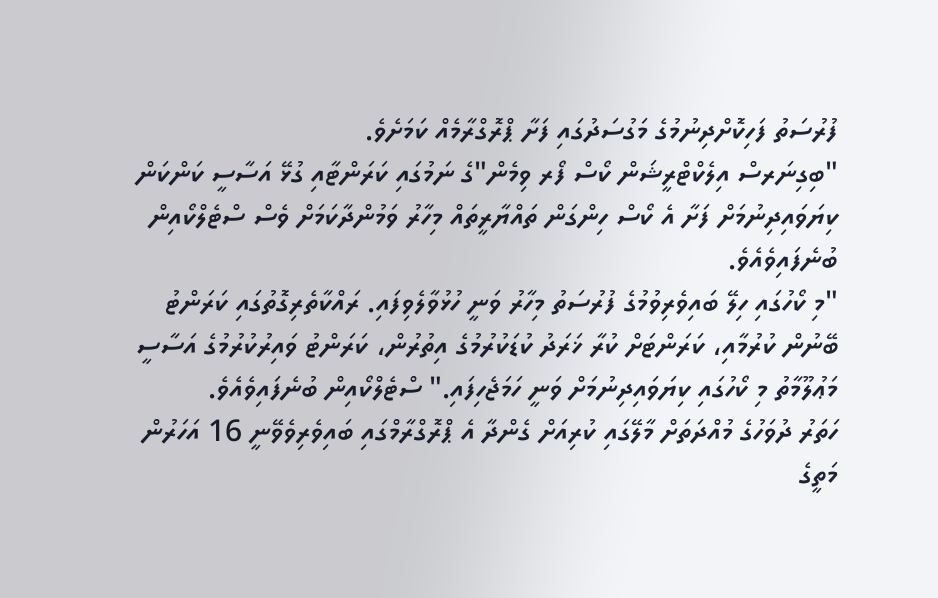ފުރުސަތު ފަހިކޮށްދިނުމުގެ މަގުސަދުގައި ފަށާ ޕްރޮގްރާމެއް ކަމަށެވެ.
"ބިގިނަރސް އިލެކްޓްރީޝަން ކޯސް ފޯރ ވިމެން"ގެ ނަމުގައި ކަރަންޓާއި ގުޅޭ އަސާސީ ކަންކަން ކިޔަވައިދިނުމަށް ފަށާ އެ ކޯސް ހިންގަން ތައްޔާރީތައް މިހާރު ވަމުންދާކަމަށް ވެސް ސްޓެލްކޯއިން ބުނެފައިވެއެވެ.
"މި ކޯހުގައި ހިލޭ ބައިވެރިވުމުގެ ފުރުސަތު މިހާރު ވަނީ ހުޅުވާލެވިފައި. ރައްކާތެރިގޮތުގައި ކަރަންޓު ބޭނުން ކުރުމާއި، ކަރަންޓަށް ކުރާ ޚަރަދު ކުޑަކުރުމުގެ އިތުރުން، ކަރަންޓު ވައިރުކުރުމުގެ އަސާސީ މަޢުލޫމާތު މި ކޯހުގައި ކިޔަވައިދިނުމަށް ވަނީ ހަމަޖެހިފައި." ސްޓެލްކޯއިން ބުނެފައިވެއެވެ.
ހަތަރު ދުވަހުގެ މުއްދަތަށް މާލޭގައި ކުރިއަށް ގެންދާ އެ ޕްރޮގްރާމްގައި ބައިވެރިވެވޭނީ 16 އަހަރުން މަތީގެ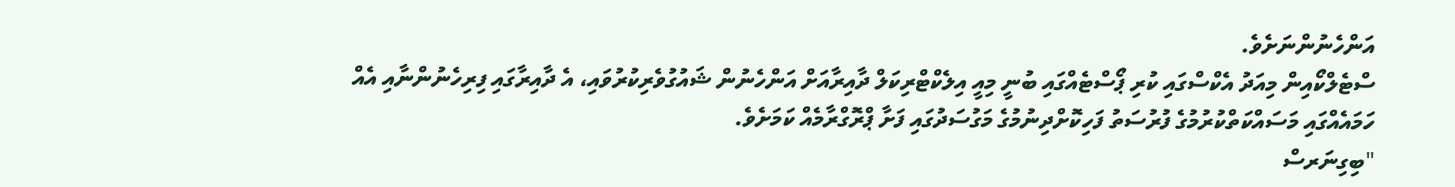އަންހެނުންނަށެވެ.
ސްޓެލްކޯއިން މިއަދު އެކްސްގައި ކުރި ޕޯސްޓެއްގައި ބުނީ މިއީ އިލެކްޓްރިކަލް ދާއިރާއަށް އަންހެނުން ޝައުގުވެރިކުރުވައި، އެ ދާއިރާގައި ފިރިހެނުންނާއި އެއް ހަމައެއްގައި މަސައްކަތްކުރުމުގެ ފުރުސަތު ފަހިކޮށްދިނުމުގެ މަގުސަދުގައި ފަށާ ޕްރޮގްރާމެއް ކަމަށެވެ.
"ބިގިނަރސް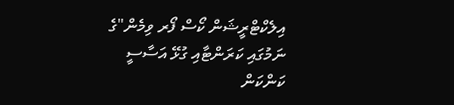އިލެކްޓްރީޝަން ކޯސް ފޯރ ވިމެން"ގެ ނަމުގައި ކަރަންޓާއި ގުޅޭ އަސާސީ ކަންކަން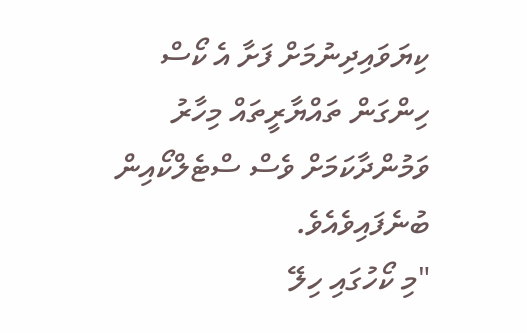ކިޔަވައިދިނުމަށް ފަށާ އެ ކޯސް ހިންގަން ތައްޔާރީތައް މިހާރު ވަމުންދާކަމަށް ވެސް ސްޓެލްކޯއިން ބުނެފައިވެއެވެ.
"މި ކޯހުގައި ހިލޭ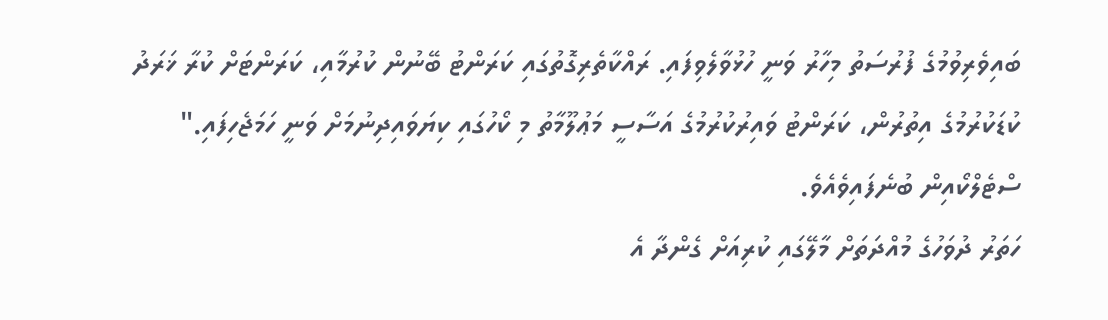ބައިވެރިވުމުގެ ފުރުސަތު މިހާރު ވަނީ ހުޅުވާލެވިފައި. ރައްކާތެރިގޮތުގައި ކަރަންޓު ބޭނުން ކުރުމާއި، ކަރަންޓަށް ކުރާ ޚަރަދު ކުޑަކުރުމުގެ އިތުރުން، ކަރަންޓު ވައިރުކުރުމުގެ އަސާސީ މަޢުލޫމާތު މި ކޯހުގައި ކިޔަވައިދިނުމަށް ވަނީ ހަމަޖެހިފައި." ސްޓެލްކޯއިން ބުނެފައިވެއެވެ.
ހަތަރު ދުވަހުގެ މުއްދަތަށް މާލޭގައި ކުރިއަށް ގެންދާ އެ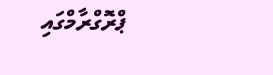ޕްރޮގްރާމްގައި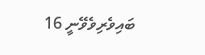ބައިވެރިވެވޭނީ 16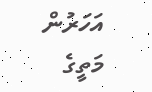އަހަރުން މަތީގެ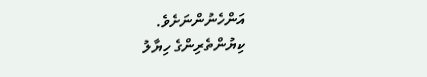އަންހެނުންނަށެވެ.
ކިޔުންތެރިންގެ ހިޔާލު